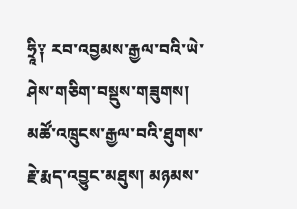ཧྲཱི༑ རབ་འབྱམས་རྒྱལ་བའི་ཡེ་ཤེས་གཅིག་བསྡུས་གཟུགས། མཚོ་འཁྲུངས་རྒྱལ་བའི་ཐུགས་རྗེ་རྨད་འབྱུང་མཐུས། མཉམས་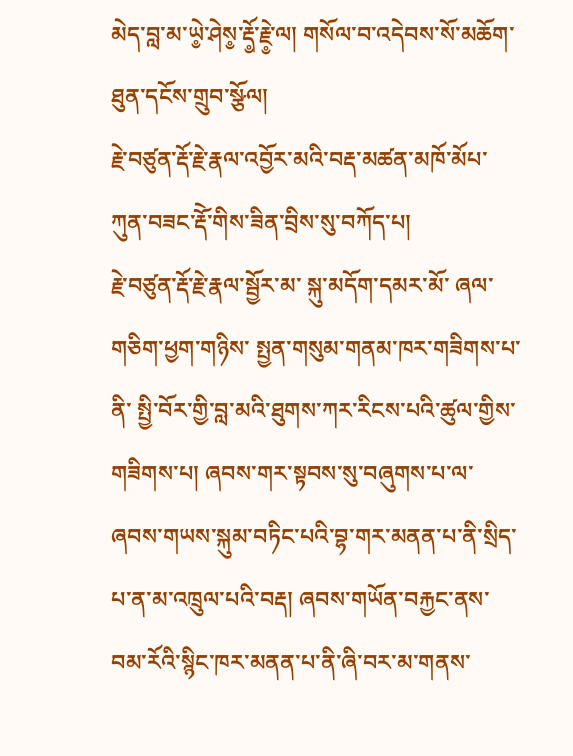མེད་བླ་མ་ཡེ༵་ཤེས༵་རྡོ༵་རྗེ༵་ལ། གསོལ་བ་འདེབས་སོ་མཆོག་ཐུན་དངོས་གྲུབ་སྩོལ།
རྗེ་བཙུན་རྡོ་རྗེ་རྣལ་འབྱོར་མའི་བརྡ་མཚན་མཁོ་མོཔ་ཀུན་བཟང་རྡོེ་གིས་ཟིན་བྲིས་སུ་བཀོད་པ།
རྗེ་བཙུན་རྡོ་རྗེ་རྣལ་སྦྱོར་མ་ སྐུ་མདོག་དམར་མོ་ ཞལ་གཅིག་ཕྱག་གཉིས་ སྤྱན་གསུམ་གནམ་ཁར་གཟིགས་པ་ནི་ སྤྱི་བོར་གྱི་བླ་མའི་ཐུགས་ཀར་རིངས་པའི་ཚུལ་གྱིས་གཟིགས་པ། ཞབས་གར་སྟབས་སུ་བཞུགས་པ་ལ་ ཞབས་གཡས་སྐུམ་བཏིང་པའི་བྷ་གར་མནན་པ་ནི་སྲིད་པ་ན་མ་འཁྲུལ་པའི་བརྡ། ཞབས་གཡོན་བརྐྱང་ནས་བམ་རོའི་སྙིང་ཁར་མནན་པ་ནི་ཞི་བར་མ་གནས་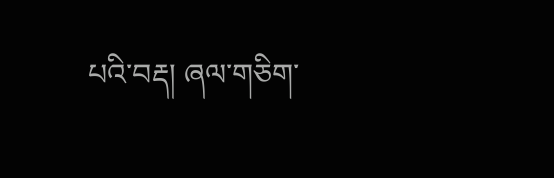པའི་བརྡ། ཞལ་གཅིག་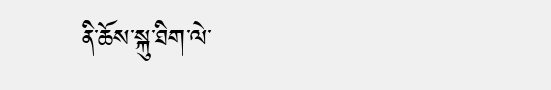ནི་ཆོས་སྐུ་ཐིག་ལེ་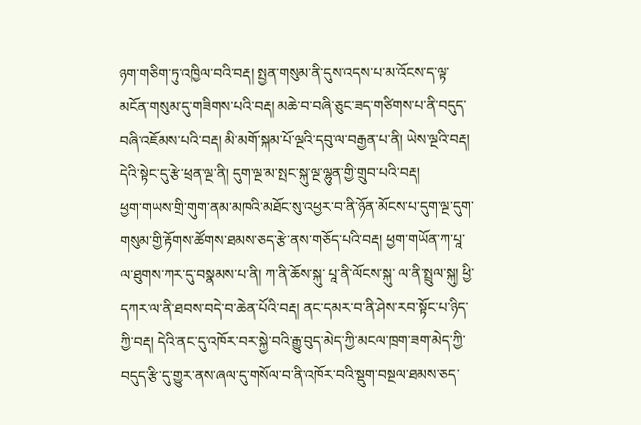ཉག་གཅིག་ཏུ་འཁྱིལ་བའི་བརྡ། སྤྱན་གསུམ་ནི་དུས་འདས་པ་མ་འོངས་ད་ལྟ་མངོན་གསུམ་དུ་གཟིགས་པའི་བརྡ། མཆེ་བ་བཞི་ཅུང་ཟད་གཙིགས་པ་ནི་བདུད་བཞི་འཇོམས་པའི་བརྡ། མི་མགོ་སྐམ་པོ་ལྔའི་དབུ་ལ་བརྒྱན་པ་ནི། ཡེས་ལྔའི་བརྡ། དེའི་སྟེང་དུ་རྩེ་ཕྲན་ལྔ་ནི། དུག་ལྔ་མ་སྤང་སྐུ་ལྔ་ལྷུན་གྱི་གྲུབ་པའི་བརྡ།
ཕྱག་གཡས་གྲི་གུག་ནམ་མཁའི་མཐོང་སུ་འཕྱར་བ་ནི་ཉོན་མོངས་པ་དུག་ལྔ་དུག་གསུམ་གྱི་རྟོགས་ཚོགས་ཐམས་ཅད་རྩེ་ནས་གཅོད་པའི་བརྡ། ཕྱག་གཡོན་ཀ་པཱ་ལ་ཐུགས་ཀར་དུ་བསྣམས་པ་ནི། ཀ་ནི་ཆོས་སྐུ་ པཱ་ནི་ལོངས་སྐུ་ ལ་ནི་སྤྲུལ་སྐུ། ཕྱི་དཀར་ལ་ནི་ཐབས་བདེ་བ་ཆེན་པོའི་བརྡ། ནང་དམར་བ་ནི་ཤེས་རབ་སྟོང་པ་ཉིད་ཀྱི་བརྡ། དེའི་ནང་དུ་འཁོར་བར་སྐྱེ་བའི་རྒྱུ་བུད་མེད་ཀྱི་མངལ་ཁྲག་ཟག་མེད་ཀྱི་བདུད་རྩི་དུ་གྱུར་ནས་ཞལ་དུ་གསོལ་བ་ནི་འཁོར་བའི་སྡུག་བསྔལ་ཐམས་ཅད་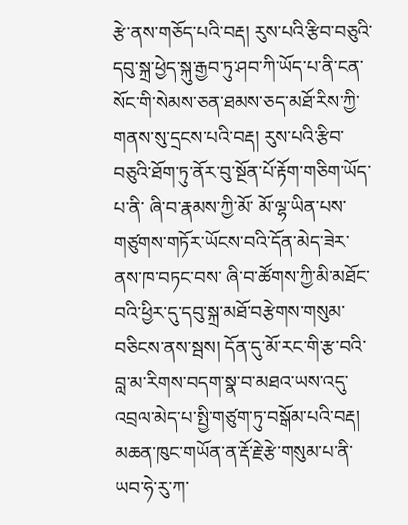རྩེ་ནས་གཅོད་པའི་བརྡ། རུས་པའི་རྩིབ་བཅུའི་དབུ་སྐྲ་ཕྱེད་སྐུ་རྒྱབ་ཏུ་ཤབ་ཀི་ཡོད་པ་ནི་ངན་སོང་གི་སེམས་ཅན་ཐམས་ཅད་མཐོ་རིས་ཀྱི་གནས་སུ་དྲངས་པའི་བརྡ། རུས་པའི་རྩིབ་བཅུའི་ཐོག་ཏུ་ནོར་བུ་སྔོན་པོ་རྟོག་གཅིག་ཡོད་པ་ནི་ ཞི་བ་རྣམས་ཀྱི་མོ་ མོ་ལྷ་ཡིན་པས་གཙུགས་གཏོར་ཡོངས་བའི་དོན་མེད་ཟེར་ནས་ཁ་བཏང་བས་ ཞི་བ་ཚོགས་ཀྱི་མི་མཐོང་བའི་ཕྱིར་དུ་དབུ་སྐྲ་མཐོ་བརྩེགས་གསུམ་བཅིངས་ནས་སྦས། དོན་དུ་མོ་རང་གི་རྩ་བའི་བླ་མ་རིགས་བདག་སྣ་བ་མཐའ་ཡས་འདུ་འབྲལ་མེད་པ་སྤྱི་གཙུག་ཏུ་བསྒོམ་པའི་བརྡ། མཆན་ཁུང་གཡོན་ན་རྡོ་རྗེ་རྩེ་གསུམ་པ་ནི་ ཡབ་ཧེ་རུ་ཀ་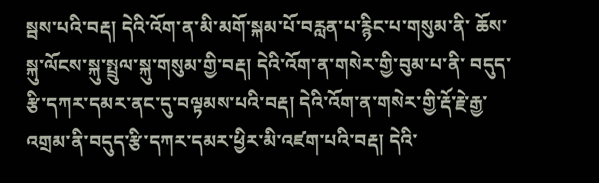སྦས་པའི་བརྡ། དེའི་འོག་ན་མི་མགོ་སྐམ་པོ་བརླན་པ་རྙིང་པ་གསུམ་ནི་ ཆོས་སྐུ་ལོངས་སྐུ་སྤྲུལ་སྐུ་གསུམ་གྱི་བརྡ། དེའི་འོག་ན་གསེར་གྱི་བུམ་པ་ནི་ བདུད་རྩི་དཀར་དམར་ནང་དུ་བལྟམས་པའི་བརྡ། དེའི་འོག་ན་གསེར་གྱི་རྡོ་རྗེ་རྒྱ་འགྲམ་ནི་བདུད་རྩི་དཀར་དམར་ཕྱིར་མི་འཛག་པའི་བརྡ། དེའི་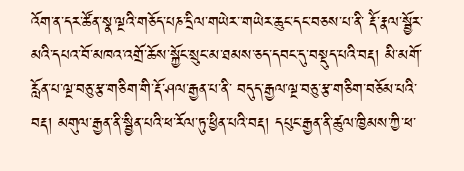འོག་ན་དར་ཚོན་སྣ་ལྔའི་གཅོད་པཎ་དྲིལ་གཡེར་་གཡེར་ཆུང་དང་བཅས་པ་ནི་ རྡོེ་རྣལ་སྦྱོར་མའི་དཔའ་བོ་མཁའ་འགྲོ་ཆོས་སྐྱོང་སྲུང་མ་ཐམས་ཅད་དབང་དུ་བསྡུད་པའི་བརྡ། མི་མགོ་རློན་པ་ལྔ་བཅུ་རྩ་གཅིག་གི་རྡོ་ཤལ་རྒྱན་པ་ནི་ བདུད་རྒྱལ་ལྔ་བཅུ་རྩ་གཅིག་བཅོམ་པའི་བརྡ། མགུལ་རྒྱན་ནི་སྦྱིན་པའི་ཕ་རོལ་ཏུ་ཕྱིན་པའི་བརྡ། དཔུང་རྒྱན་ནི་ཚུལ་ཁྱིམས་ཀྱི་ཕ་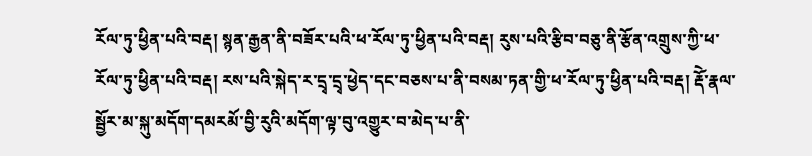རོལ་ཏུ་ཕྱིན་པའི་བརྡ། སྙན་རྒྱན་ནི་བཟོར་པའི་ཕ་རོལ་ཏུ་ཕྱིན་པའི་བརྡ། རུས་པའི་རྩིབ་བཅུ་ནི་རྩོན་འགྲུས་ཀྱི་ཕ་རོལ་ཏུ་ཕྱིན་པའི་བརྡ། རས་པའི་སྐེད་ར་དྲྭ་དྲྭ་ཕྱེད་དང་བཅས་པ་ནི་བསམ་ཏན་གྱི་ཕ་རོལ་ཏུ་ཕྱིན་པའི་བརྡ། རྡོེ་རྣལ་སྦྱོར་མ་སྐུ་མདོག་དམརམོ་བྱི་རུའི་མདོག་ལྟ་བུ་འགྱུར་བ་མེད་པ་ནི་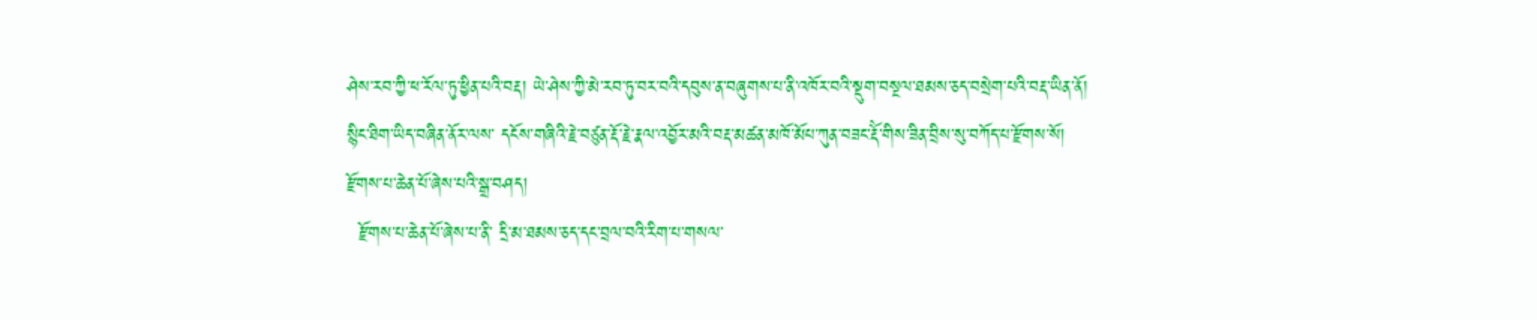ཤེས་རབ་ཀྱི་ཕ་རོལ་ཏུ་ཕྱིན་པའི་བརྡ། ཡེ་ཤེས་ཀྱི་མེ་རབ་ཏུ་བར་བའི་དབུས་ན་བཞུགས་པ་ནི་འཁོར་བའི་སྡུག་བསྔལ་ཐམས་ཅད་བསྲེག་པའི་བརྡ་ཡིན་ནོ།
སྙིང་ཐིག་ཡིད་བཞིན་ནོར་ལས་ དངོས་གཞིའི་རྗེ་བཙུན་རྡོ་རྗེ་རྣལ་འབྱོར་མའི་བརྡ་མཚན་མཁོ་མོཔ་ཀུན་བཟང་རྡོེ་གིས་ཟིན་བྲིས་སུ་བཀོད་པ་རྫོགས་སོ།
རྫོགས་པ་ཆེན་པོ་ཞེས་པའི་སྒྲ་བཤད།
  རྫོགས་པ་ཆེན་པོ་ཞེས་པ་ནི་ དྲི་མ་ཐམས་ཅད་དང་བྲལ་བའི་རིག་པ་གསལ་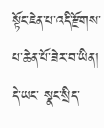སྟོང་ཇེན་པ་འདི་རྫོགས་པ་ཆེན་པོ་ཟེར་བ་ཡིན། དེ་ཡང་ སྣང་སྲིད་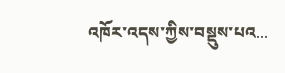འཁོར་འདས་ཀྱིས་བསྡུས་པའ...